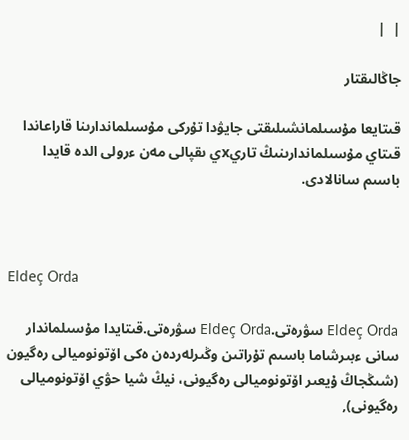|  |

جاڭالىقتار

قىتايعا مۇسىلمانشىلىقتى جايۋدا تۇركى مۇسىلماندارىنا قاراعاندا قىتاي مۇسىلماندارىنىڭ تاريxي ىقپالى مەن ءرولى الدە قايدا باسىم سانالادى.



Eldeç Orda

Eldeç Orda سۋرەتى.Eldeç Orda سۋرەتى.قىتايدا مۇسىلماندار سانى ءبىرشاما باسىم تۇراتىن وڭىرلەردەن ەكى اۆتونوميالى رەگيون (شىڭجاڭ ۇيعىر اۆتونوميالى رەگيونى، نيڭ شيا حۋي اۆتونوميالى رەگيونى),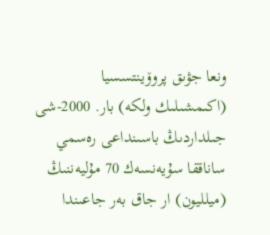ونعا جۋىق پروۆينتسسيا (اكىمشىلىك ولكە) بار. 2000-شى جىلداردىڭ باسىنداعى رەسمي ساناققا سۇيەنسەك 70 مۇليەننىڭ (ميلليون) ار جاق بەر جاعىندا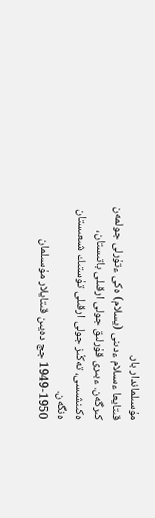مۇسىلماندار بار.
قىتايعا ءسىلام ءدىنى (يسلام) ەكى ءتۇرلى جولمەن كىرگەن. ءبىرى قۇرلىق جولى ارقىلى باتىستان، ەكىنشىسى، تەڭىز جولى ارقىلى تۇستىك شىعىستان ەنگەن.
1949-1950 جج دەيىن قىتايلار مۇسىلمان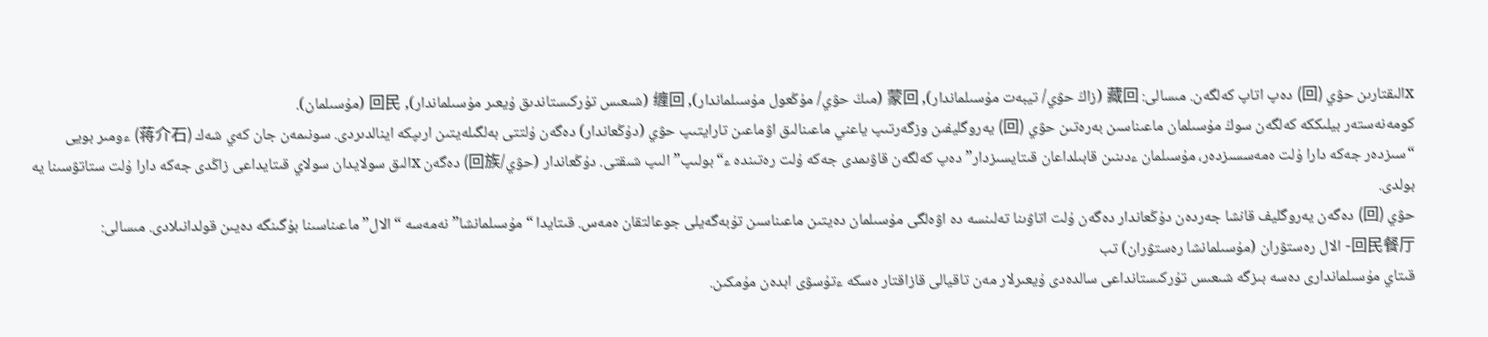xالىقتارىن حۋي (回) دەپ اتاپ كەلگەن. مىسالى: 藏回 (زاڭ حۋي/ تيبەت مۇسىلماندار), 蒙回 (مىڭ حۋي/ مۇڭعول مۇسىلماندار), 缠回 (شىعىس تۇركىستاندىق ۇيعىر مۇسىلماندار), 回民 (مۇسىلمان).
كومەنەستەر بيلىككە كەلگەن سوڭ مۇسىلمان ماعىناسىن بەرەتىن حۋي (回) يەروگليفىن وزگەرتىپ ياعني ماعىنالىق اۋماعىن تارايتىپ حۋي (دۇڭعاندار) دەگەن ۇلتتى بەلگىلەيتىن ارىپكە اينالدىردى. سونىمەن جان كەي شەك (蒋介石) ءومىر بويى “سىزدەر جەكە دارا ۇلت ەمەسسىزدەر، مۇسىلمان ءدىنىن قابىلداعان قىتايسىزدار” دەپ كەلگەن قاۋىمدى جەكە ۇلت رەتىندە ء“بولىپ” الىپ شىقتى. دۇڭعاندار (حۋي/回族) دەگەن xالىق سولايدان سولاي قىتايداعى زاڭدى جەكە دارا ۇلت ستاتۋسىنا يە بولدى.
حۋي (回) دەگەن يەروگليف قانشا جەردەن دۇڭعاندار دەگەن ۇلت اتاۋىنا تەلىنسە دە اۋەلگى مۇسىلمان دەيتىن ماعىناسىن تۇبەگەيلى جوعالتقان ەمەس. قىتايدا “مۇسىلمانشا” نەمەسە “الال” ماعىناسىنا بۇگىنگە دەيىن قولدانىلادى. مىسالى:
回民餐厅- الال رەستۋران (مۇسىلمانشا رەستۋران) تب
قىتاي مۇسىلماندارى دەسە بىزگە شىعىس تۇركىستانداعى سالدەدى ۇيعىرلار مەن تاقيالى قازاقتار ەسكە ءتۇسۋى ابدەن مۇمكىن.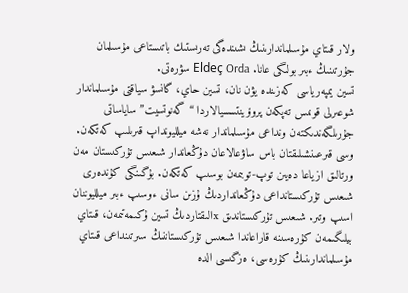ولار قىتاي مۇسىلماندارىنىڭ ىشىندەگى تەرىستىك باتىستاعى مۇسىلمان جۇرتىنىڭ ءبىر بولىگى عانا. Eldeç Orda سۋرەتى.
تسين يمپەرياسى كەزىندە يۋن نان، تسين حاي، گانسۋ سياقتى مۇسىلماندار شوعىرلى قونىس تەپكەن پروۆينتسسيالاردا “گەنوتسيت” ساياساتى جۇرىلگەندىكتەن ونداعى مۇسىلماندار نەشە ميلليونداپ قىرىلىپ كەتكەن. وسى قىرعىنشىلىقتان باس ساۋعالاعان دۇڭعاندار شىعىس تۇركىستان مەن ورتالىق ازياعا دەيىن توپ-توبىمەن بوسىپ كەتكەن. بۇگىنگى كۇندەرى شىعىس تۇركىستانداعى دۇڭعانداردىڭ ۇزىن سانى ءوسىپ ءبىر ميلليوننان اسىپ وتىر. شىعىس تۇركىستاندىق xالىقتاردىڭ تسين ۇكىمەتىمەن، قىتاي بيلىگىمەن كۇرەسىنە قاراعاندا شىعىس تۇركىستاننىڭ سىرتىنداعى قىتاي مۇسىلماندارىنىڭ كۇرەسى، ەزگىسى الدە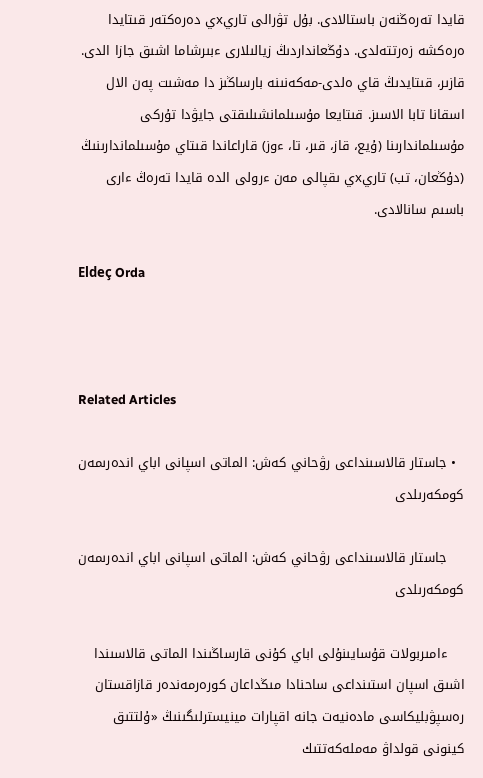قايدا تەرەڭنەن باستالادى. بۇل تۋرالى تاريxي دەرەكتەر قىتايدا ەرەكشە زەرتتەلدى. دۇڭعانداردىڭ زيالىلارى ءبىرشاما اشىق جازا الدى.
قازىر، قىتايدىڭ قاي ەلدى-مەكەنىنە بارساڭىز دا مەشىت پەن الال اسقانا تابا الاسىز. قىتايعا مۇسىلمانشىلىقتى جايۋدا تۇركى مۇسىلماندارىنا (ۇيع، قاز، قىر، تا، ءوز) قاراعاندا قىتاي مۇسىلماندارىنىڭ (دۇڭعان، تب) تاريxي ىقپالى مەن ءرولى الدە قايدا تەرەڭ ءارى باسىم سانالادى.

Eldeç Orda



Related Articles

  • جاستار قالاسىنداعى رۋحاني كەش: الماتى اسپانى اباي اندەرىمەن كومكەرىلدى

    جاستار قالاسىنداعى رۋحاني كەش: الماتى اسپانى اباي اندەرىمەن كومكەرىلدى

    ءامىربولات قۇسايىنۇلى اباي كۇنى قارساڭىندا الماتى قالاسىندا اشىق اسپان استىنداعى ساحنادا مىڭداعان كورەرمەندەر قازاقستان رەسپۋبليكاسى مادەنيەت جانە اقپارات مينيسترلىگىنىڭ «ۇلتتىق كينونى قولداۋ مەملەكەتتىك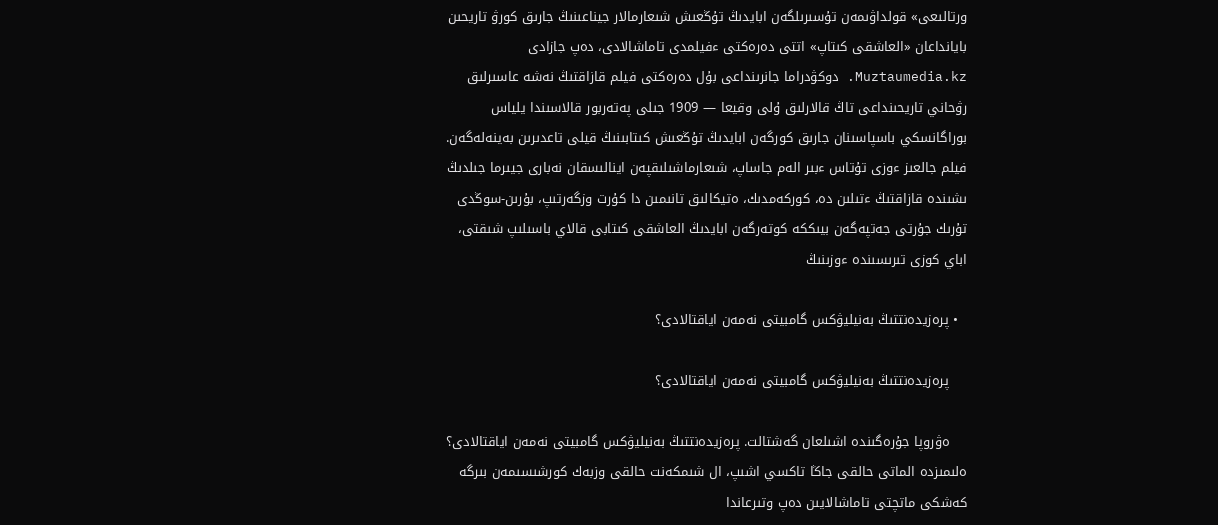ورتالىعى» قولداۋىمەن تۇسىرىلگەن ابايدىڭ تۇڭعىش شىعارمالار جيناعىنىڭ جارىق كورۋ تاريحىن بايانداعان «العاشقى كىتاپ» اتتى دەرەكتى ءفيلمدى تاماشالادى، دەپ جازادى Muztaumedia.kz. دوكۋدراما جانرىنداعى بۇل دەرەكتى فيلم قازاقتىڭ نەشە عاسىرلىق رۋحاني تاريحىنداعى تاڭ قالارلىق ۇلى وقيعا — 1909 جىلى پەتەربور قالاسىندا يلياس بوراگانسكي باسپاسىنان جارىق كورگەن ابايدىڭ تۇڭعىش كىتابىنىڭ قيلى تاعدىرىن بەينەلەگەن. فيلم جالعىز ءوزى تۇتاس ءبىر الەم جاساپ، شىعارماشىلىقپەن اينالىسقان نەبارى جيىرما جىلدىڭ ىشىندە قازاقتىڭ ءتىلىن دە، كوركەمدىك، ەتيكالىق تانىمىن دا كۇرت وزگەرتىپ، بۇرىن-سوڭدى تۇرىك جۇرتى جەتپەگەن بيىككە كوتەرگەن ابايدىڭ العاشقى كىتابى قالاي باسىلىپ شىقتى، اباي كوزى تىرىسىندە ءوزىنىڭ

  • پرەزيدەنتتىڭ بەنيليۋكس گامبيتى نەمەن اياقتالادى؟

    پرەزيدەنتتىڭ بەنيليۋكس گامبيتى نەمەن اياقتالادى؟

    ەۋروپا جۇرەگىندە اشىلعان گەشتالت. پرەزيدەنتتىڭ بەنيليۋكس گامبيتى نەمەن اياقتالادى؟ ەلىمىزدە الماتى حالقى جاڭا تاكسي اشىپ، ال شىمكەنت حالقى وزبەك كورشىسىمەن بىرگە كەشكى ماتچتى تاماشالايىن دەپ وتىرعاندا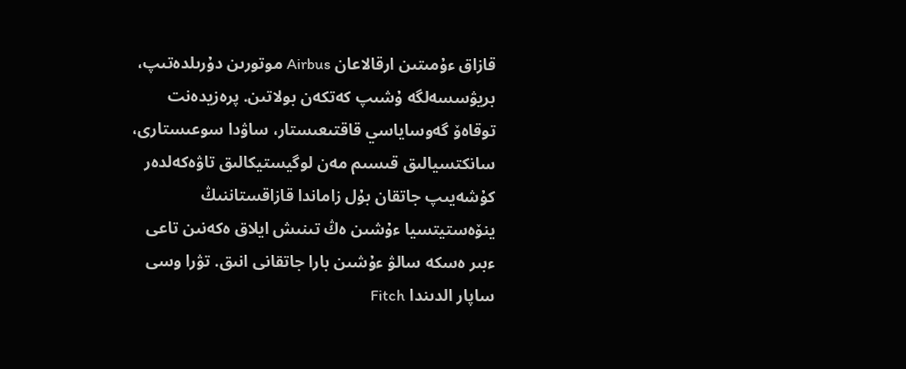قازاق ءۇمىتىن ارقالاعان Airbus موتورىن دۇرىلدەتىپ، بريۋسسەلگە ۇشىپ كەتكەن بولاتىن. پرەزيدەنت توقاەۆ گەوساياسي قاقتىعىستار، ساۋدا سوعىستارى، سانكتسيالىق قىسىم مەن لوگيستيكالىق تاۋەكەلدەر كۇشەيىپ جاتقان بۇل زاماندا قازاقستاننىڭ ينۆەستيتسيا ءۇشىن ەڭ تىنىش ايلاق ەكەنىن تاعى ءبىر ەسكە سالۋ ءۇشىن بارا جاتقانى انىق. تۋرا وسى ساپار الدىندا Fitch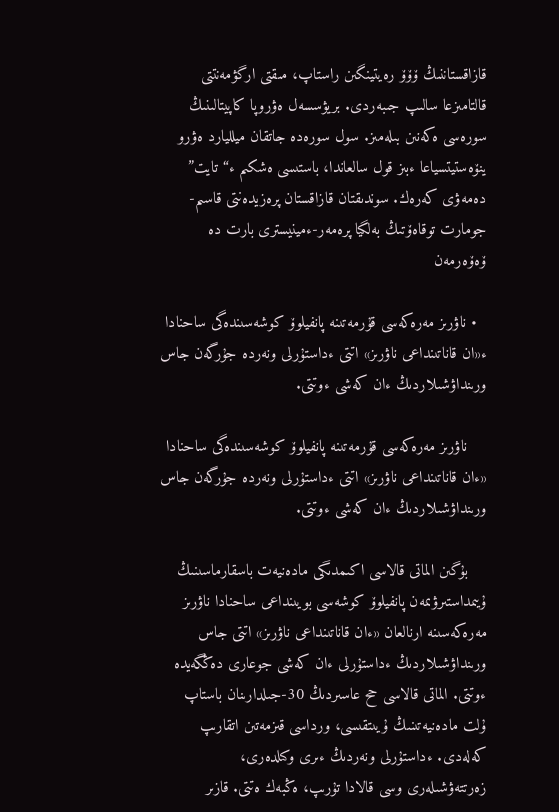قازاقستاننىڭ ۆۆۆ رەيتينگىن راستاپ، مىقتى ارگۋمەنتتى قالتامىزعا سالىپ جىبەردى. بريۋسسەل ەۋروپا كاپيتالىنىڭ سورەسى ەكەنىن بىلەمىز. سول سورەدە جاتقان ميلليارد ەۋرو ينۆەستيتسياعا ءبىز قول سالعاندا، باستىسى ەشكىم ء“تايت” دەمەۋى كەرەك. سوندىقتان قازاقستان پرەزيدەنتى قاسىم-جومارت توقاەۆتىڭ بەلگيا پرەمەر-ءمينيسترى بارت دە ۆەۆەرمەن

  • ناۋرىز مەرەكەسى قۇرمەتىنە پانفيلوۆ كوشەسىندەگى ساحنادا ء«ان قاناتىنداعى ناۋرىز» اتتى ءداستۇرلى ونەردە جۇرگەن جاس ورىنداۋشىلاردىڭ ءان كەشى ءوتتى.

    ناۋرىز مەرەكەسى قۇرمەتىنە پانفيلوۆ كوشەسىندەگى ساحنادا «ءان قاناتىنداعى ناۋرىز» اتتى ءداستۇرلى ونەردە جۇرگەن جاس ورىنداۋشىلاردىڭ ءان كەشى ءوتتى.

    بۇگىن الماتى قالاسى اكىمدىگى مادەنيەت باسقارماسىنىڭ ۇيىمداستىرۋىمەن پانفيلوۆ كوشەسى بويىنداعى ساحنادا ناۋرىز مەرەكەسىنە ارنالعان «ءان قاناتىنداعى ناۋرىز» اتتى جاس ورىنداۋشىلاردىڭ ءداستۇرلى ءان كەشى جوعارى دەڭگەيدە ءوتتى. الماتى قالاسى حح عاسىردىڭ 30-جىلدارىنان باستاپ ۇلت مادەنيەتىنىڭ ۇيىتقىسى، ورداسى قىزمەتىن اتقارىپ كەلەدى. ءداستۇرلى ونەردىڭ ءىرى وكىلدەرى، زەرتتەۋشىلەرى وسى قالادا تۇرىپ، ەڭبەك ەتتى. قازىر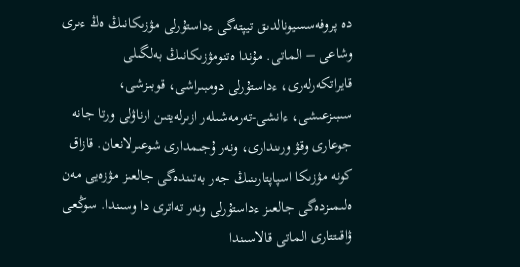دە پروفەسسيونالدىق تيپتەگى ءداستۇرلى مۋزىكانىڭ ەڭ ءىرى وشاعى – الماتى. مۇندا ەتنومۋزىكانىڭ بەلگىلى قايراتكەرلەرى، ءداستۇرلى دومبىراشى، قوبىزشى، سىبىزعىشى، ءانشى-تەرمەشىلەر ازىرلەيتىن ارناۋلى ورتا جانە جوعارى وقۋ ورىندارى، ونەر ۇجىمدارى شوعىرلانعان. قازاق كونە مۋزىكا اسپاپتارىنىڭ جەر بەتىندەگى جالعىز مۋزەيى مەن ەلىمىزدەگى جالعىز ءداستۇرلى ونەر تەاترى دا وسىندا. سوڭعى ۋاقىتتارى الماتى قالاسىندا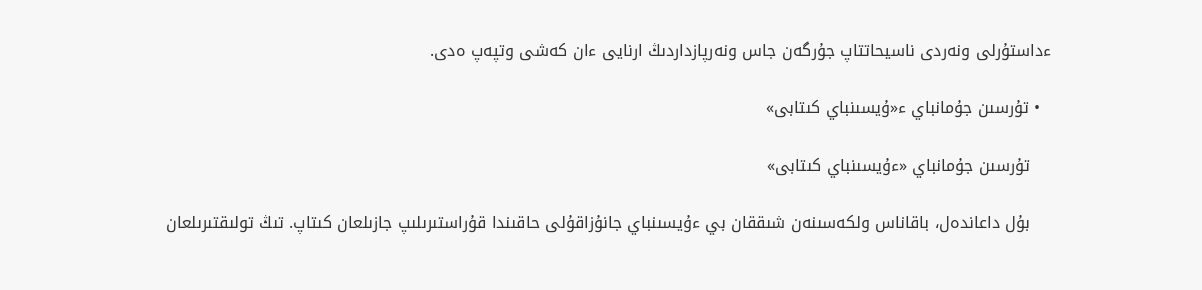ءداستۇرلى ونەردى ناسيحاتتاپ جۇرگەن جاس ونەرپازداردىڭ ارنايى ءان كەشى وتپەپ ەدى.

  • تۇرسىن جۇمانباي ء«ۇيسىنباي كىتابى»

    تۇرسىن جۇمانباي «ءۇيسىنباي كىتابى»

    بۇل داعاندەل، باقاناس ولكەسىنەن شىققان بي ءۇيسىنباي جانۇزاقۇلى حاقىندا قۇراستىرىلىپ جازىلعان كىتاپ. تىڭ تولىقتىرىلعان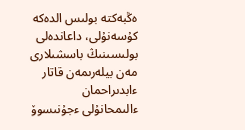ەڭبەكتە بولىس الدەكە كۇسەنۇلى، داعاندەلى بولىسىنىڭ باسشىلارى مەن بيلەرىمەن قاتار ءابدىراحمان ءالىمحانۇلى ءجۇنىسوۆ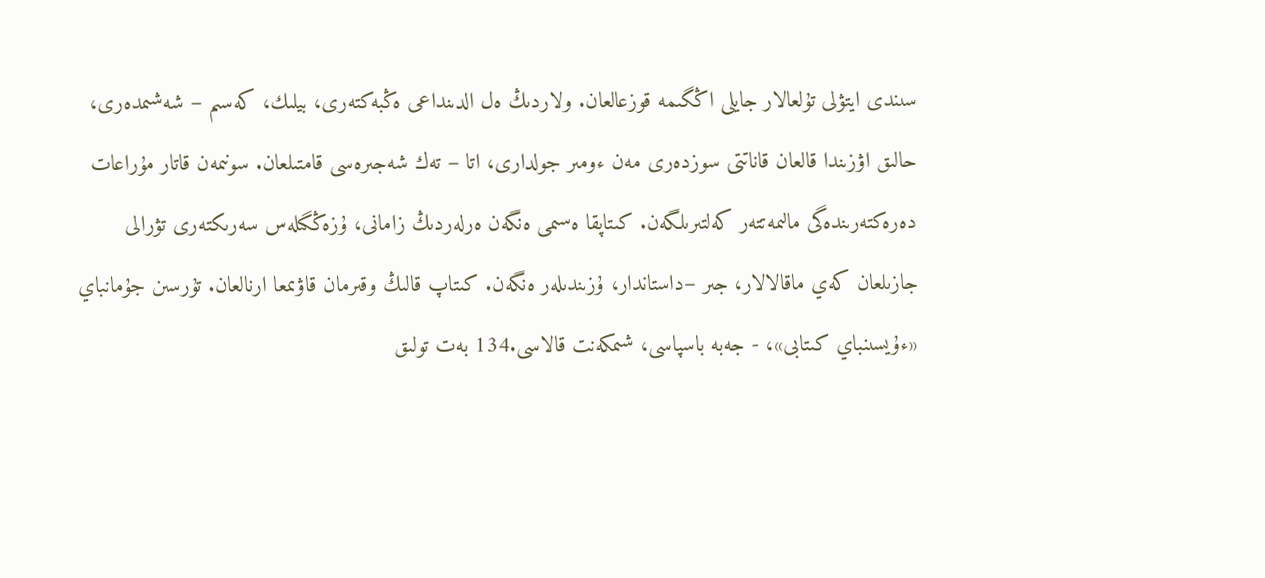سىندى ايتۋلى تۇلعالار جايلى اڭگىمە قوزعالعان. ولاردىڭ ەل الدىنداعى ەڭبەكتەرى، بيلىك، كەسىم – شەشىمدەرى، حالىق اۋزىندا قالعان قاناتتى سوزدەرى مەن ءومىر جولدارى، اتا – تەك شەجىرەسى قامتىلعان. سونىمەن قاتار مۇراعات دەرەكتەرىندەگى مالىمەتتەر كەلتىرىلگەن. كىتاپقا ەسىمى ەنگەن ەرلەردىڭ زامانى، ۇزەڭگىلەس سەرىكتەرى تۋرالى جازىلعان كەي ماقالالار، جىر –داستاندار، ۇزىندىلەر ەنگەن. كىتاپ قالىڭ وقىرمان قاۋىمعا ارنالعان. تۇرسىن جۇمانباي «ءۇيسىنباي كىتابى»، - جەبە باسپاسى، شىمكەنت قالاسى.134 بەت تولىق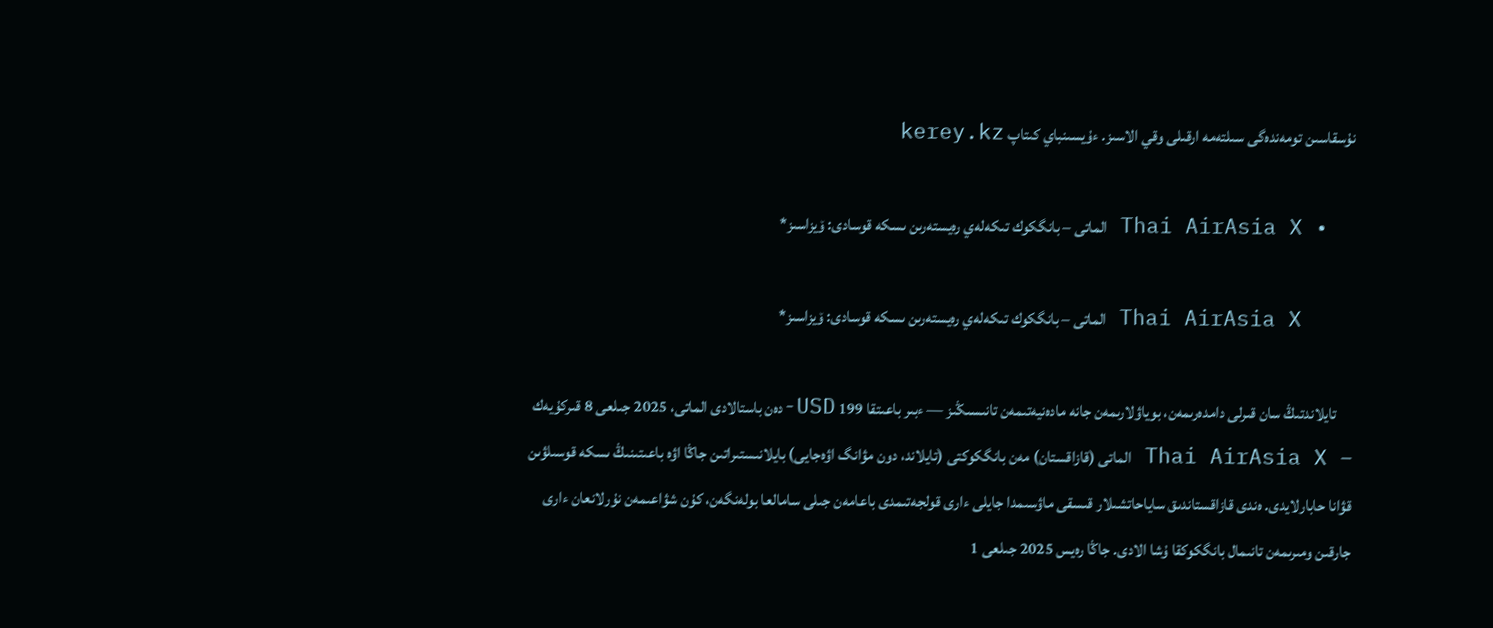نۇسقاسىن تومەندەگى سىلتەمە ارقىلى وقي الاسىز. ءۇيسىنباي كىتاپ kerey.kz

  • Thai AirAsia X الماتى – بانگكوك تىكەلەي رەيستەرىن ىسكە قوسادى: ۆيزاسىز*

    Thai AirAsia X الماتى – بانگكوك تىكەلەي رەيستەرىن ىسكە قوسادى: ۆيزاسىز*

     تايلاندتىڭ سان قىرلى دامدەرىمەن، بوياۋلارىمەن جانە مادەنيەتىمەن تانىسىڭىز — ءبىر باعىتقا 199 USD-دەن باستالادى الماتى، 2025 جىلعى 8 قىركۇيەك – Thai AirAsia X الماتى (قازاقستان) مەن بانگكوكتى (تايلاند، دون مۋانگ اۋەجايى) بايلانىستىراتىن جاڭا اۋە باعىتىنىڭ ىسكە قوسىلۋىن قۋانا حابارلايدى. ەندى قازاقستاندىق ساياحاتشىلار قىسقى ماۋسىمدا جايلى ءارى قولجەتىمدى باعامەن جىلى سامالعا بولەنگەن، كۇن شۋاعىمەن نۇرلانعان ءارى جارقىن ومىرىمەن تانىمال بانگكوكقا ۇشا الادى. جاڭا رەيس 2025 جىلعى 1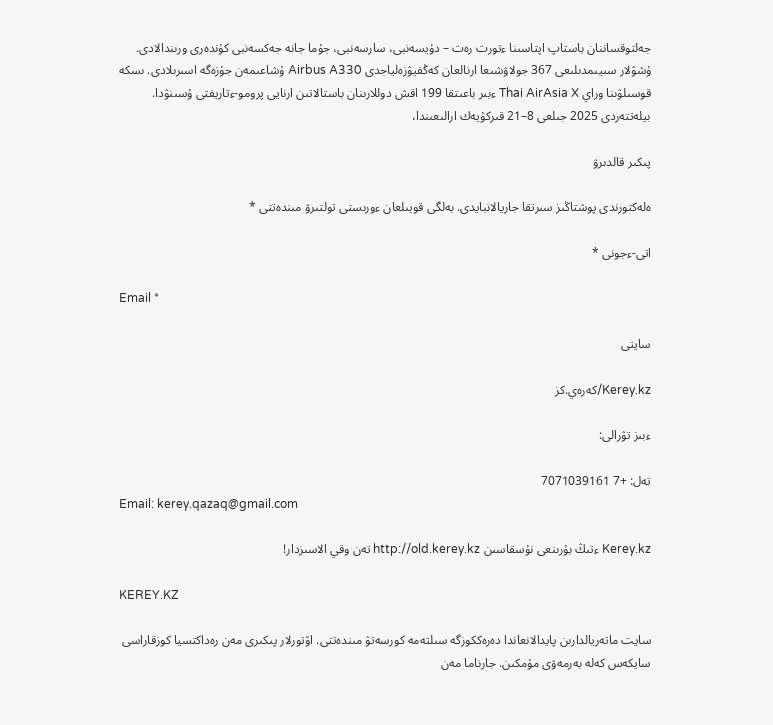جەلتوقساننان باستاپ اپتاسىنا ءتورت رەت – دۇيسەنبى، سارسەنبى، جۇما جانە جەكسەنبى كۇندەرى ورىندالادى. ۇشۋلار سىيىمدىلىعى 367 جولاۋشىعا ارنالعان كەڭفيۋزەلياجدى Airbus A330 ۇشاعىمەن جۇزەگە اسىرىلادى. ىسكە قوسىلۋىنا وراي Thai AirAsia X ءبىر باعىتقا 199 اقش دوللارىنان باستالاتىن ارنايى پرومو-ءتاريفتى ۇسىنۋدا. بيلەتتەردى 2025 جىلعى 8–21 قىركۇيەك ارالىعىندا،

پىكىر قالدىرۋ

ەلەكتورندى پوشتاڭىز سىرتقا جاريالانبايدى. بەلگى قويىلعان ءورىستى تولتىرۋ مىندەتتى *

اتى-ءجونى *

Email *

سايتى

Kerey.kz/كەرەي.كز

ءبىز تۋرالى:

تەل: +7 7071039161
Email: kerey.qazaq@gmail.com

Kerey.kz ءتىڭ بۇرىنعى نۇسقاسىن http://old.kerey.kz تەن وقي الاسىزدار!

KEREY.KZ

سايت ماتەريالدارىن پايدالانعاندا دەرەككوزگە سىلتەمە كورسەتۋ مىندەتتى. اۆتورلار پىكىرى مەن رەداكتسيا كوزقاراسى سايكەس كەلە بەرمەۋى مۇمكىن. جارناما مەن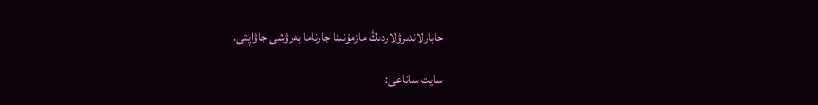حابارلاندىرۋلاردىڭ مازمۇنىنا جارناما بەرۋشى جاۋاپتى.

سايت ساناعى: